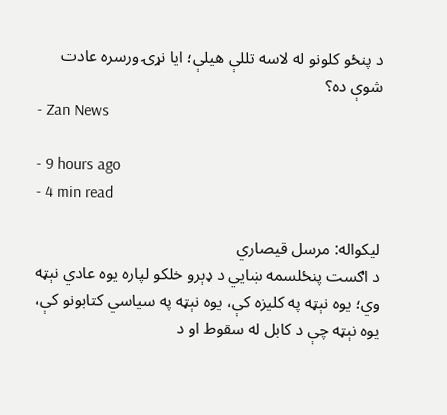د پنځو کلونو له لاسه تللې هیلې؛ ایا نړۍ ورسره عادت شوې ده؟
- Zan News

- 9 hours ago
- 4 min read

لیکواله: مرسل قیصاري
د اګست پنځلسمه ښايي د ډېرو خلکو لپاره یوه عادي نېټه وي؛ یوه نېټه په کلیزه کې، یوه نېټه په سیاسي کتابونو کې، یوه نېټه چې د کابل له سقوط او د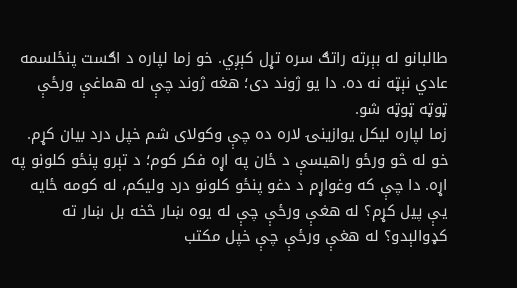طالبانو له بېرته راتګ سره تړل کېږي. خو زما لپاره د اګست پنځلسمه عادي نېټه نه ده. دا یو ژوند دی؛ هغه ژوند چې له هماغې ورځې ټوټه ټوټه شو.
زما لپاره لیکل یوازینۍ لاره ده چې وکولای شم خپل درد بیان کړم. خو له څو ورځو راهیسې د ځان په اړه فکر کوم؛ د تېرو پنځو کلونو په اړه. دا چې که وغواړم د دغو پنځو کلونو درد ولیکم، له کومه ځایه یې پیل کړم؟ له هغې ورځې چې له یوه ښار څخه بل ښار ته کډوالېدو؟ له هغې ورځې چې خپل مکتب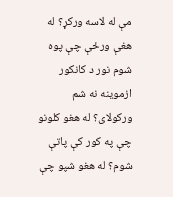مې له لاسه ورکړ؟ له هغې ورځې چې پوه شوم نور د کانکور ازموینه نه شم ورکولای؟ له هغو کلونو چې په کور کې پاتې شوم؟ له هغو شپو چې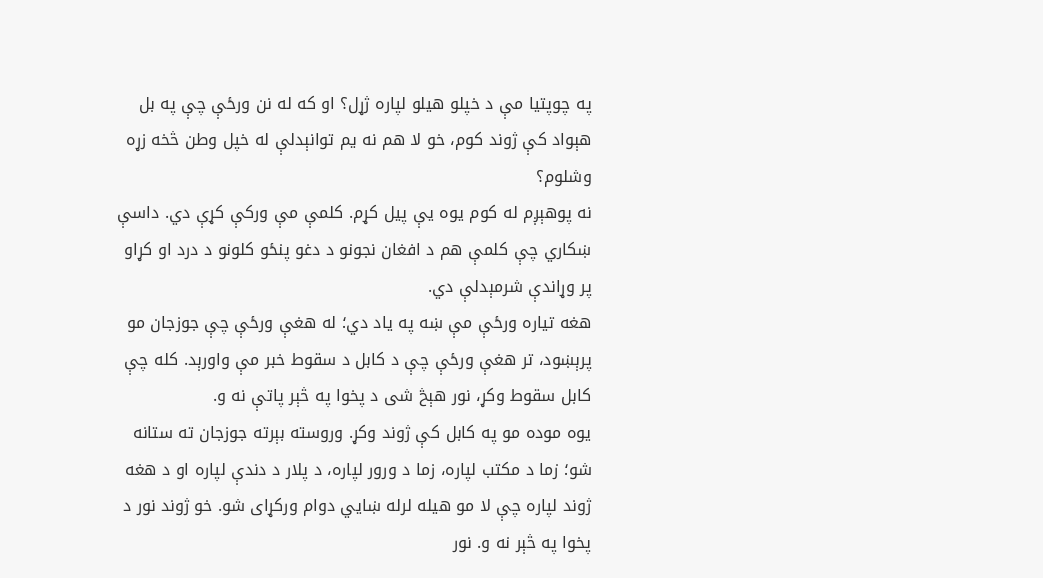په چوپتیا مې د خپلو هیلو لپاره ژړل؟ او که له نن ورځې چې په بل هېواد کې ژوند کوم، خو لا هم نه یم توانېدلې له خپل وطن څخه زړه وشلوم؟
نه پوهېږم له کوم یوه یې پیل کړم. کلمې مې ورکې کړې دي. داسې ښکاري چې کلمې هم د افغان نجونو د دغو پنځو کلونو د درد او کړاو پر وړاندې شرمېدلې دي.
هغه تیاره ورځې مې ښه په یاد دي؛ له هغې ورځې چې جوزجان مو پرېښود، تر هغې ورځې چې د کابل د سقوط خبر مې واورېد. کله چې کابل سقوط وکړ، نور هېڅ شی د پخوا په څېر پاتې نه و.
یوه موده مو په کابل کې ژوند وکړ. وروسته بېرته جوزجان ته ستانه شو؛ زما د مکتب لپاره، زما د ورور لپاره، د پلار د دندې لپاره او د هغه ژوند لپاره چې لا مو هیله لرله ښايي دوام ورکړای شو. خو ژوند نور د پخوا په څېر نه و. نور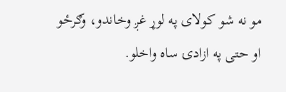مو نه شو کولای په لوړ غږ وخاندو، وګرځو او حتی په ازادۍ ساه واخلو.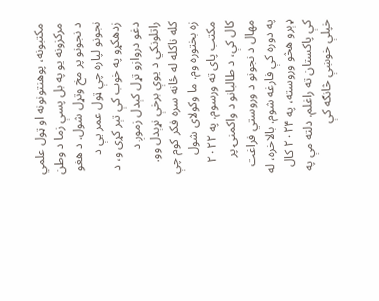مکتبونه، پوهنتونونه او ټول علمي مرکزونه یو په بل پسې زما د وطن د نجونو پر مخ وتړل شول. د هغو نجونو لپاره چې ټول عمر یې د زدهکړو په خوب کې تېر کړی و، د دغو دروازو تړل کېدل زموږ د راتلونکي د یوې برخې نړېدل وو.
کله ناکله له ځانه سره فکر کوم چې زه بختوره وم. ما وکولای شول مکتب پای ته ورسوم. په ۲۰۲۲ کال کې، د طالبانو د واکمنۍ پر مهال د نجونو د وروستي فراغت په دوره کې فارغه شوم. بالاخره، له ډېرو هڅو وروسته، په ۲۰۲۴ کال کې پاکستان ته راغلم. دلته مې په خپلې خوښې څانګه کې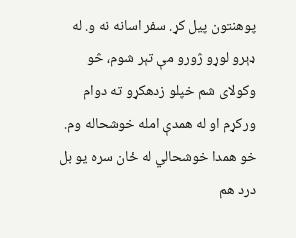پوهنتون پیل کړ. سفر اسانه نه و. له ډېرو لوړو ژورو مې تېر شوم، څو وکولای شم خپلو زدهکړو ته دوام ورکړم او له همدې امله خوشحاله وم.
خو همدا خوشحالي له ځان سره یو بل درد هم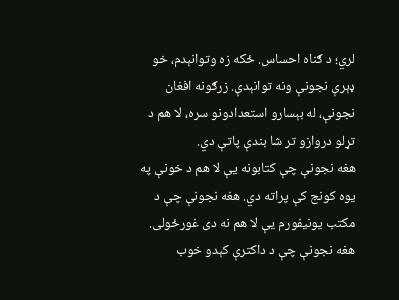لري؛ د ګناه احساس. ځکه زه وتوانېدم، خو ډېرې نجونې ونه توانېدې. زرګونه افغان نجونې، له بېسارو استعدادونو سره، لا هم د تړلو دروازو تر شا بندې پاتې دي.
هغه نجونې چې کتابونه یې لا هم د خونې په یوه کونج کې پراته دي. هغه نجونې چې د مکتب یونیفورم یې لا هم نه دی غورځولی. هغه نجونې چې د داکترې کېدو خوب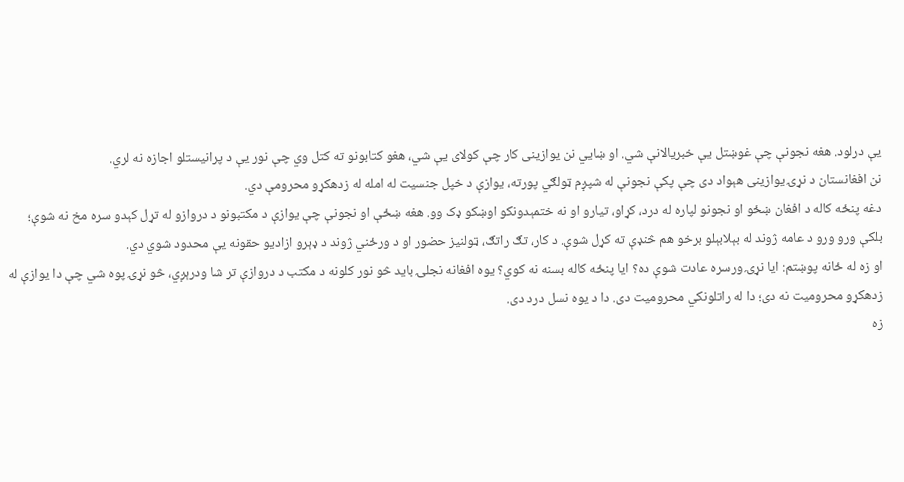یې درلود. هغه نجونې چې غوښتل یې خبریالانې شي. او ښايي نن یوازینی کار چې کولای یې شي، هغو کتابونو ته کتل وي چې نور یې د پرانیستلو اجازه نه لري.
نن افغانستان د نړۍ یوازینی هېواد دی چې پکې نجونې له شپږم ټولګي پورته، یوازې د خپل جنسیت له امله له زدهکړو محرومې دي.
دغه پنځه کاله د افغان ښځو او نجونو لپاره له درد، کړاو، تیارو او نه ختمېدونکو اوښکو ډک وو. هغه ښځې او نجونې چې یوازې د مکتبونو د دروازو له تړل کېدو سره مخ نه شوې؛ بلکې ورو ورو د عامه ژوند له بېلابېلو برخو هم څنډې ته کړل شوې. د کار، تګ راتګ، ټولنیز حضور او د ورځني ژوند د ډېرو ازادیو حقونه یې محدود شوي دي.
او زه له ځانه پوښتم: ایا نړۍ ورسره عادت شوې ده؟ ایا پنځه کاله بسنه نه کوي؟ یوه افغانه نجلۍ باید څو نور کلونه د مکتب د دروازې تر شا ودرېږي، څو نړۍ پوه شي چې دا یوازې له زدهکړو محرومیت نه دی؛ دا له راتلونکي محرومیت دی. دا د یوه نسل درد دی.
زه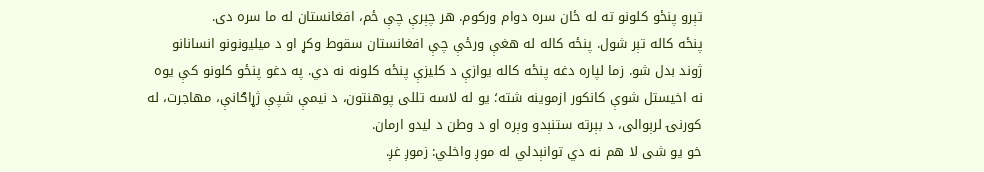تېرو پنځو کلونو ته له ځان سره دوام ورکوم. هر چېرې چې ځم، افغانستان له ما سره دی.
پنځه کاله تېر شول. پنځه کاله له هغې ورځې چې افغانستان سقوط وکړ او د میلیونونو انسانانو ژوند بدل شو. زما لپاره دغه پنځه کاله یوازې د کلیزې پنځه کلونه نه دي. په دغو پنځو کلونو کې یوه نه اخیستل شوې کانکور ازموینه شته؛ یو له لاسه تللی پوهنتون، د نیمې شپې ژړاګانې، مهاجرت، له کورنۍ لرېوالی، د بېرته ستنېدو وېره او د وطن د لیدو ارمان.
خو یو شی لا هم نه دي توانېدلي له موږ واخلي: زموږ غږ.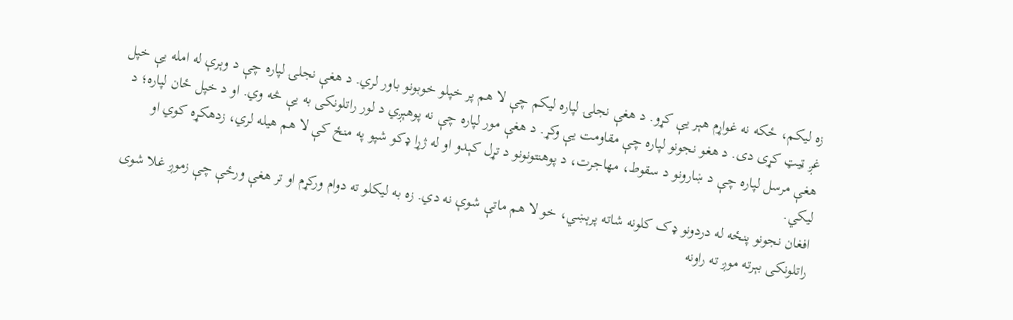زه لیکم، ځکه نه غواړم هېر یې کړو. د هغې نجلۍ لپاره لیکم چې لا هم پر خپلو خوبونو باور لري. د هغې نجلۍ لپاره چې د وېرې له امله یې خپل غږ ټیټ کړی دی. د هغو نجونو لپاره چې مقاومت یې وکړ. د هغې مور لپاره چې نه پوهېږي د لور راتلونکی به یې څه وي. او د خپل ځان لپاره؛ د هغې مرسل لپاره چې د ښارونو د سقوط، مهاجرت، د پوهنتونونو د تړل کېدو او له ژړا ډکو شپو په منځ کې لا هم هیله لري، زدهکړه کوي او لیکي.
افغان نجونو پنځه له دردونو ډک کلونه شاته پرېښي، خو لا هم ماتې شوې نه دي. زه به لیکلو ته دوام ورکړم او تر هغې ورځې چې زموږ غلا شوی راتلونکی بېرته موږ ته راونه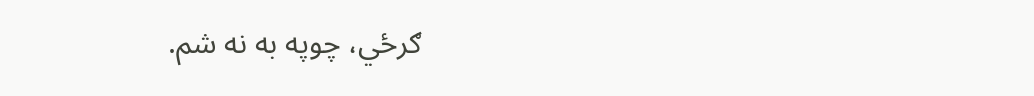ګرځي، چوپه به نه شم.